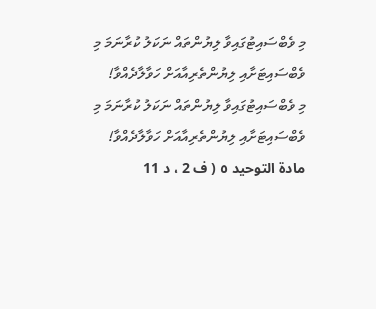މި ވެބްސައިޓުގައިވާ ލިޔުންތައް ނަކަލު ކުރާނަމަ މި ވެބްސައިޓަށާއި ލިޔުންތެރިއާއަށް ހަވާލާދެއްވާ!
މި ވެބްސައިޓުގައިވާ ލިޔުންތައް ނަކަލު ކުރާނަމަ މި ވެބްސައިޓަށާއި ލިޔުންތެރިއާއަށް ހަވާލާދެއްވާ!
مادة التوحيد ٥ ( ف 2 ، د 11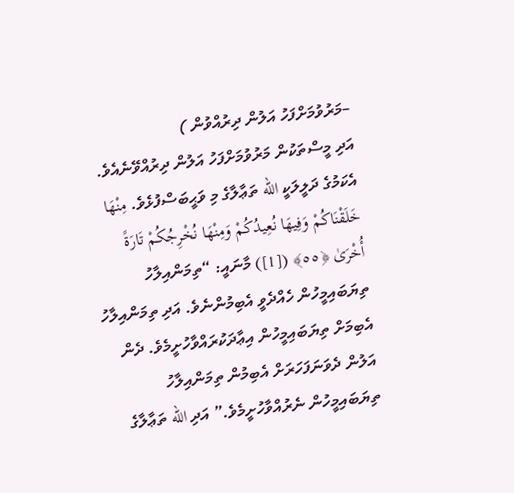–މަރުވުމަށްފަހު އަލުން ދިރުއްވުން )
އަދި މީސްތަކުން މަރުވުމަށްފަހު އަލުން ދިރުއްވޭނެއެވެ. އެކަމުގެ ދަލީލަކީ الله ތަޢާލާގެ މި ވަޙީބަސްފުޅެވެ. مِنْهَا خَلَقْنَاكُمْ وَفِيهَا نُعِيدُكُمْ وَمِنْهَا نُخْرِجُكُمْ تَارَةً أُخْرَىٰ ﴿٥٥﴾ ([1]) މާނައީ: “ތިމަންއިލާހު ތިޔަބައިމީހުން ހެއްދެވީ އެބިމުންނެވެ. އަދި ތިމަންއިލާހު އެބިމަށް ތިޔަބައިމީހުން އިޢާދަކުރައްވާހުށީމެވެ. ދެން އަލުން ދެވަނަފަހަރަށް އެބިމުން ތިމަންއިލާހު ތިޔަބައިމީހުން ނެރުއްވާހުށީމެވެ.” އަދި الله ތަޢާލާގެ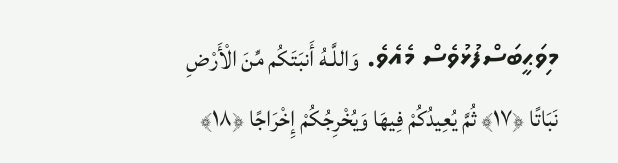މިވަޙީބަސްފުޅުވެސް މެއެވެ. وَاللَّـهُ أَنبَتَكُم مِّنَ الْأَرْضِ نَبَاتًا ﴿١٧﴾ ثُمَّ يُعِيدُكُمْ فِيهَا وَيُخْرِجُكُمْ إِخْرَاجًا ﴿١٨﴾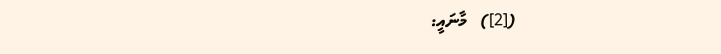([2])   މާނައީ: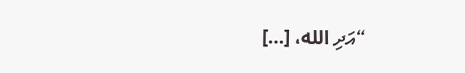“އަދި الله، […]